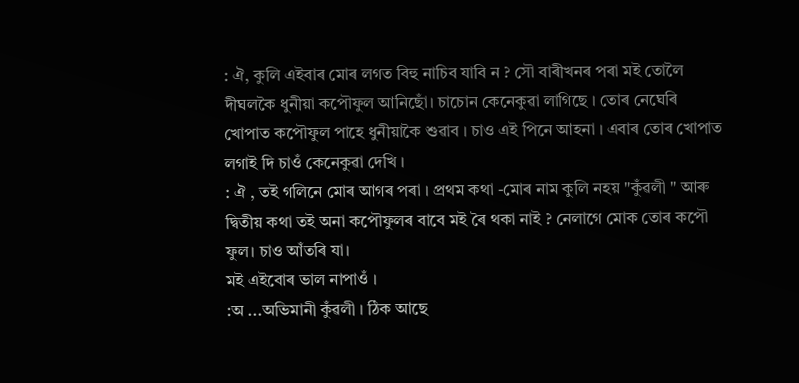: ঐ, কুলি এইবাৰ মোৰ লগত বিহু নাচিব যাবি ন ? সৌ বাৰীখনৰ পৰা মই তোলৈ দীঘলকৈ ধুনীয়া কপৌফুল আনিছোঁ। চাচোন কেনেকুৱা লাগিছে । তোৰ নেঘেৰি খোপাত কপৌফুল পাহে ধুনীয়াকৈ শুৱাব । চাও এই পিনে আহনা । এবাৰ তোৰ খোপাত লগাই দি চাওঁ কেনেকুৱা দেখি ।
: ঐ , তই গলিনে মোৰ আগৰ পৰা । প্ৰথম কথা -মোৰ নাম কুলি নহয় "কুঁৱলী " আৰু দ্বিতীয় কথা তই অনা কপৌফুলৰ বাবে মই ৰৈ থকা নাই ? নেলাগে মোক তোৰ কপৌ ফুল। চাও আঁতৰি যা।
মই এইবোৰ ভাল নাপাওঁ ।
:অ ...অভিমানী কুঁৱলী । ঠিক আছে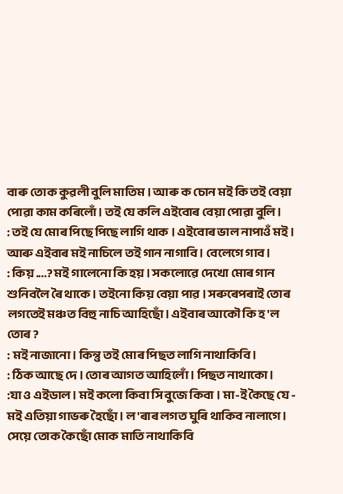বাৰু তোক কুৱলী বুলি মাতিম । আৰু ক চোন মই কি তই বেয়া পোৱা কাম কৰিলোঁ। তই যে কলি এইবোৰ বেয়া পোৱা বুলি।
: তই যে মোৰ পিছে পিছে লাগি থাক । এইবোৰ ভাল নাপাওঁ মই। আৰু এইবাৰ মই নাচিলে তই গান নাগাবি । বেলেগে গাব ।
: কিয় ....? মই গালেনো কি হয় । সকলোৱে দেখো মোৰ গান শুনিবলৈ ৰৈ থাকে। তইনো কিয় বেয়া পাৱ । সৰুৰেপৰাই তোৰ লগতেই মঞ্চত বিহু নাচি আহিছোঁ। এইবাৰ আকৌ কি হ'ল তোৰ ?
: মই নাজানো। কিন্তু তই মোৰ পিছত লাগি নাথাকিবি ।
: ঠিক আছে দে । তোৰ আগত আহিলোঁ । পিছত নাথাকো।
:যা ও এইডাল । মই কলো কিবা সি বুজে কিবা । মা-ই কৈছে যে - মই এতিয়া গাভৰু হৈছোঁ । ল'ৰাৰ লগত ঘুৰি থাকিব নালাগে। সেয়ে তোক কৈছোঁ মোক মাতি নাথাকিবি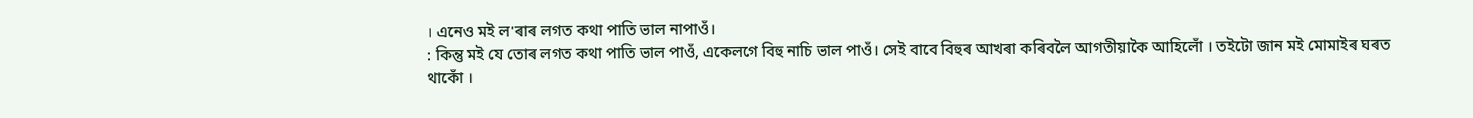। এনেও মই ল'ৰাৰ লগত কথা পাতি ভাল নাপাওঁ।
: কিন্তু মই যে তোৰ লগত কথা পাতি ভাল পাওঁ, একেলগে বিহু নাচি ভাল পাওঁ। সেই বাবে বিহুৰ আখৰা কৰিবলৈ আগতীয়াকৈ আহিলোঁ । তইটো জান মই মোমাইৰ ঘৰত থাকোঁ ।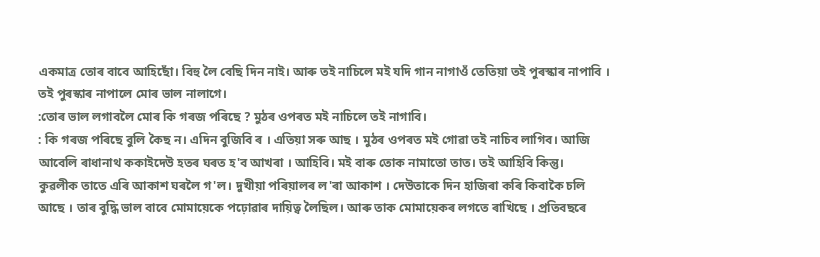একমাত্ৰ তোৰ বাবে আহিছোঁ। বিহু লৈ বেছি দিন নাই। আৰু তই নাচিলে মই যদি গান নাগাওঁ তেতিয়া তই পুৰস্কাৰ নাপাবি । তই পুৰস্কাৰ নাপালে মোৰ ভাল নালাগে।
:তোৰ ভাল লগাবলৈ মোৰ কি গৰজ পৰিছে ? মুঠৰ ওপৰত মই নাচিলে তই নাগাবি।
: কি গৰজ পৰিছে বুলি কৈছ ন। এদিন বুজিবি ৰ । এতিয়া সৰু আছ । মুঠৰ ওপৰত মই গোৱা তই নাচিব লাগিব। আজি আবেলি ৰাধানাথ ককাইদেউ হতৰ ঘৰত হ'ব আখৰা । আহিবি। মই বাৰু তোক নামাতো তাত। তই আহিবি কিন্তু।
কুৱলীক তাতে এৰি আকাশ ঘৰলৈ গ'ল। দুখীয়া পৰিয়ালৰ ল'ৰা আকাশ । দেউতাকে দিন হাজিৰা কৰি কিবাকৈ চলি আছে । তাৰ বুদ্ধি ভাল বাবে মোমায়েকে পঢ়োৱাৰ দায়িত্ব লৈছিল। আৰু তাক মোমায়েকৰ লগতে ৰাখিছে । প্ৰতিবছৰে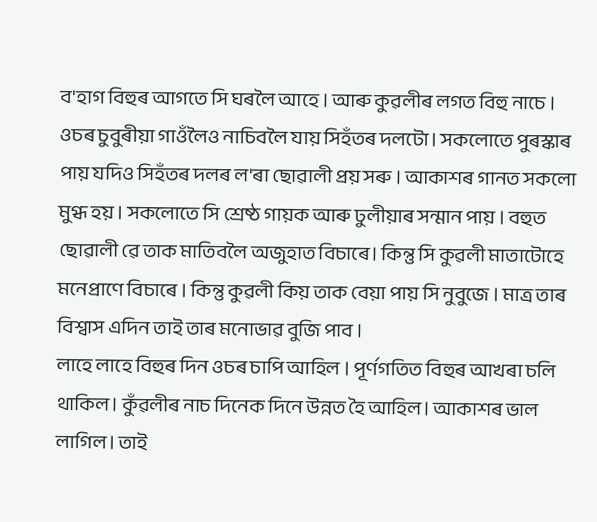ব'হাগ বিহুৰ আগতে সি ঘৰলৈ আহে । আৰু কুৱলীৰ লগত বিহু নাচে । ওচৰ চুবুৰীয়া গাওঁলৈও নাচিবলৈ যায় সিহঁতৰ দলটো। সকলোতে পুৰস্কাৰ পায় যদিও সিহঁতৰ দলৰ ল'ৰা ছোৱালী প্ৰয় সৰু । আকাশৰ গানত সকলো মুগ্ধ হয় । সকলোতে সি শ্ৰেষ্ঠ গায়ক আৰু ঢুলীয়াৰ সন্মান পায় । বহুত ছোৱালী ৱে তাক মাতিবলৈ অজুহাত বিচাৰে। কিন্তু সি কুৱলী মাতাটোহে মনেপ্ৰাণে বিচাৰে । কিন্তু কুৱলী কিয় তাক বেয়া পায় সি নুবুজে । মাত্ৰ তাৰ বিশ্বাস এদিন তাই তাৰ মনোভাৱ বুজি পাব ।
লাহে লাহে বিহুৰ দিন ওচৰ চাপি আহিল । পূৰ্ণগতিত বিহুৰ আখৰা চলি থাকিল। কুঁৱলীৰ নাচ দিনেক দিনে উন্নত হৈ আহিল। আকাশৰ ভাল লাগিল। তাই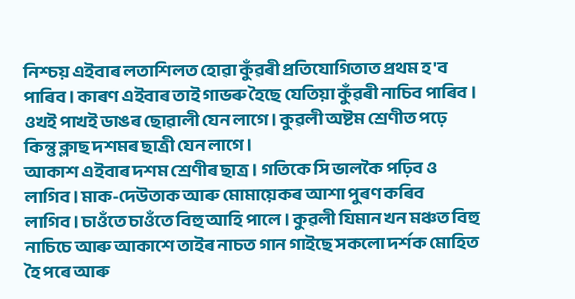নিশ্চয় এইবাৰ লতাশিলত হোৱা কুঁৱৰী প্ৰতিযোগিতাত প্ৰথম হ'ব পাৰিব । কাৰণ এইবাৰ তাই গাভৰু হৈছে যেতিয়া কুঁৱৰী নাচিব পাৰিব । ওখই পাখই ডাঙৰ ছোৱালী যেন লাগে। কুৱলী অষ্টম শ্ৰেণীত পঢ়ে কিন্তু ক্লাছ দশমৰ ছাত্ৰী যেন লাগে।
আকাশ এইবাৰ দশম শ্ৰেণীৰ ছাত্ৰ। গতিকে সি ভালকৈ পঢ়িব ও লাগিব। মাক-দেউতাক আৰু মোমায়েকৰ আশা পুৰণ কৰিব লাগিব। চাওঁতে চাওঁতে বিহু আহি পালে । কুৱলী যিমান খন মঞ্চত বিহু নাচিচে আৰু আকাশে তাইৰ নাচত গান গাইছে সকলো দৰ্শক মোহিত হৈ পৰে আৰু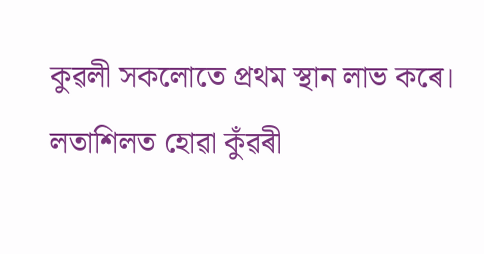কুৱলী সকলোতে প্ৰথম স্থান লাভ কৰে। লতাশিলত হোৱা কুঁৱৰী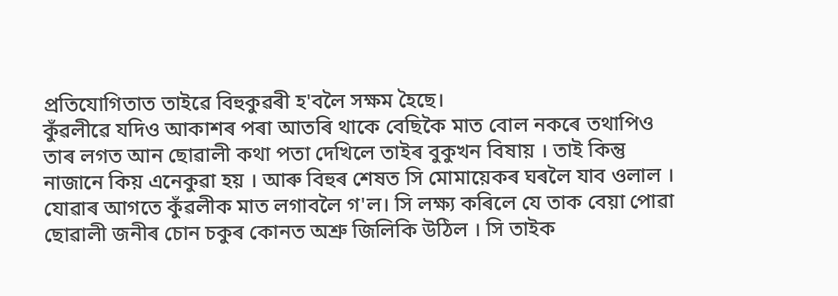প্ৰতিযোগিতাত তাইৱে বিহুকুৱৰী হ'বলৈ সক্ষম হৈছে।
কুঁৱলীৱে যদিও আকাশৰ পৰা আতৰি থাকে বেছিকৈ মাত বোল নকৰে তথাপিও তাৰ লগত আন ছোৱালী কথা পতা দেখিলে তাইৰ বুকুখন বিষায় । তাই কিন্তু নাজানে কিয় এনেকুৱা হয় । আৰু বিহুৰ শেষত সি মোমায়েকৰ ঘৰলৈ যাব ওলাল । যোৱাৰ আগতে কুঁৱলীক মাত লগাবলৈ গ'ল। সি লক্ষ্য কৰিলে যে তাক বেয়া পোৱা ছোৱালী জনীৰ চোন চকুৰ কোনত অশ্ৰু জিলিকি উঠিল । সি তাইক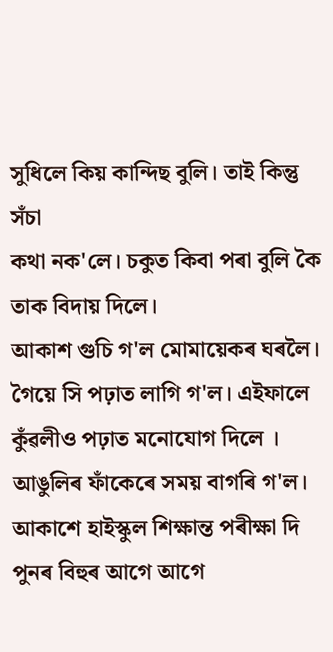সুধিলে কিয় কান্দিছ বুলি। তাই কিন্তু সঁচা
কথা নক'লে। চকুত কিবা পৰা বুলি কৈ তাক বিদায় দিলে।
আকাশ গুচি গ'ল মোমায়েকৰ ঘৰলৈ। গৈয়ে সি পঢ়াত লাগি গ'ল। এইফালে কুঁৱলীও পঢ়াত মনোযোগ দিলে । আঙুলিৰ ফাঁকেৰে সময় বাগৰি গ'ল। আকাশে হাইস্কুল শিক্ষান্ত পৰীক্ষা দি পুনৰ বিহুৰ আগে আগে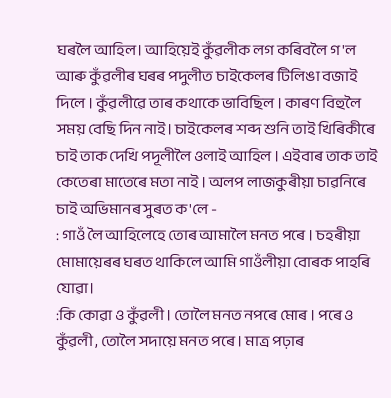ঘৰলৈ আহিল। আহিয়েই কুঁৱলীক লগ কৰিবলৈ গ'ল আৰু কুঁৱলীৰ ঘৰৰ পদুলীত চাইকেলৰ টিলিঙা বজাই দিলে । কুঁৱলীৱে তাৰ কথাকে ভাবিছিল । কাৰণ বিহুলৈ সময় বেছি দিন নাই। চাইকেলৰ শব্দ শুনি তাই খিৰিকীৰে চাই তাক দেখি পদূলীলৈ ওলাই আহিল । এইবাৰ তাক তাই কেতেৰা মাতেৰে মতা নাই । অলপ লাজকুৰীয়া চাৱনিৰে চাই অভিমানৰ সুৰত ক'লে -
: গাওঁ লৈ আহিলেহে তোৰ আমালৈ মনত পৰে । চহৰীয়া মোমায়েৰৰ ঘৰত থাকিলে আমি গাওঁলীয়া বোৰক পাহৰি যোৱা।
:কি কোৱা ও কুঁৱলী । তোলৈ মনত নপৰে মোৰ । পৰে ও কুঁৱলী , তোলৈ সদায়ে মনত পৰে । মাত্ৰ পঢ়াৰ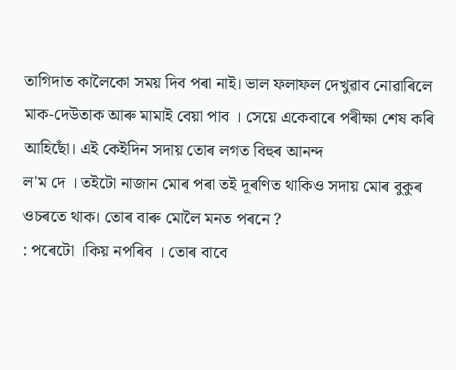তাগিদাত কালৈকো সময় দিব পৰা নাই। ভাল ফলাফল দেখুৱাব নোৱাৰিলে মাক-দেউতাক আৰু মামাই বেয়া পাব । সেয়ে একেবাৰে পৰীক্ষা শেষ কৰি
আহিছোঁ। এই কেইদিন সদায় তোৰ লগত বিহুৰ আনন্দ
ল'ম দে । তইটো নাজান মোৰ পৰা তই দূৰণিত থাকিও সদায় মোৰ বুকুৰ ওচৰতে থাক। তোৰ বাৰু মোলৈ মনত পৰনে ?
: পৰেটো ।কিয় নপৰিব । তোৰ বাবে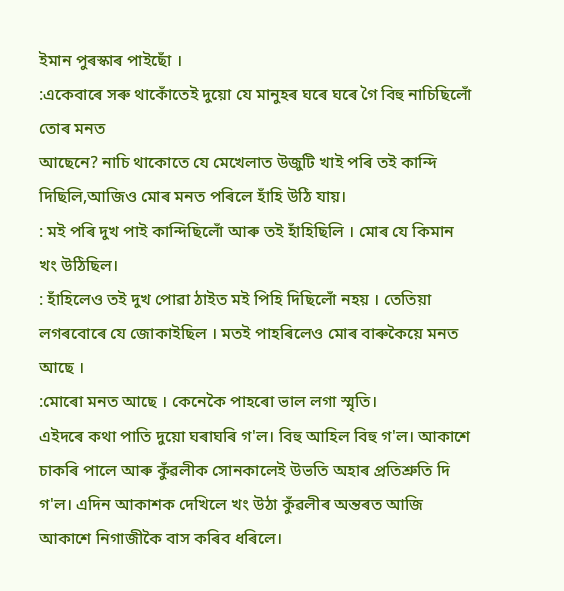ইমান পুৰস্কাৰ পাইছোঁ ।
:একেবাৰে সৰু থাকোঁতেই দুয়ো যে মানুহৰ ঘৰে ঘৰে গৈ বিহু নাচিছিলোঁ তোৰ মনত
আছেনে? নাচি থাকোতে যে মেখেলাত উজুটি খাই পৰি তই কান্দি দিছিলি,আজিও মোৰ মনত পৰিলে হাঁহি উঠি যায়।
: মই পৰি দুখ পাই কান্দিছিলোঁ আৰু তই হাঁহিছিলি । মোৰ যে কিমান খং উঠিছিল।
: হাঁহিলেও তই দুখ পোৱা ঠাইত মই পিহি দিছিলোঁ নহয় । তেতিয়া লগৰবোৰে যে জোকাইছিল । মতই পাহৰিলেও মোৰ বাৰুকৈয়ে মনত আছে ।
:মোৰো মনত আছে । কেনেকৈ পাহৰো ভাল লগা স্মৃতি।
এইদৰে কথা পাতি দুয়ো ঘৰাঘৰি গ'ল। বিহু আহিল বিহু গ'ল। আকাশে চাকৰি পালে আৰু কুঁৱলীক সোনকালেই উভতি অহাৰ প্ৰতিশ্ৰুতি দি গ'ল। এদিন আকাশক দেখিলে খং উঠা কুঁৱলীৰ অন্তৰত আজি আকাশে নিগাজীকৈ বাস কৰিব ধৰিলে।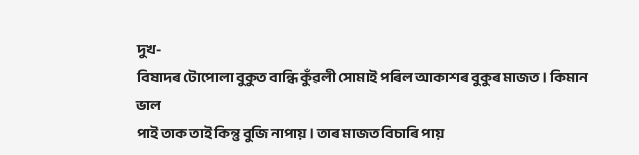দুখ-
বিষাদৰ টোপোলা বুকুত বান্ধি কুঁৱলী সোমাই পৰিল আকাশৰ বুকুৰ মাজত। কিমান ভাল
পাই তাক তাই কিন্তু বুজি নাপায়। তাৰ মাজত বিচাৰি পায়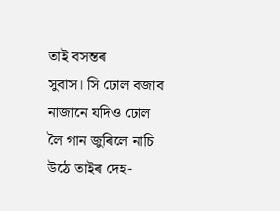তাই বসন্তৰ
সুবাস। সি ঢোল বজাব নাজানে যদিও ঢোল লৈ গান জুৰিলে নাচি উঠে তাইৰ দেহ-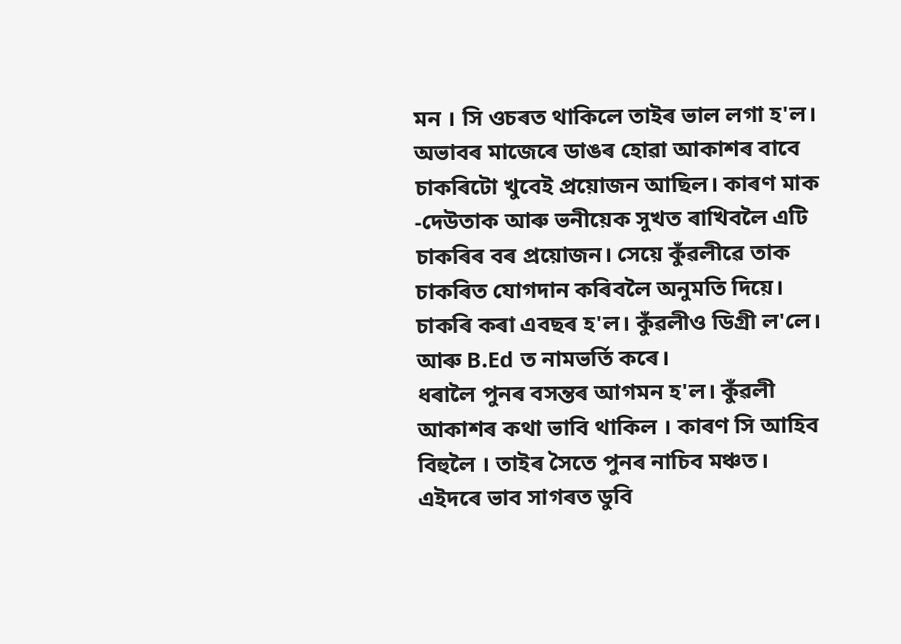মন । সি ওচৰত থাকিলে তাইৰ ভাল লগা হ'ল। অভাবৰ মাজেৰে ডাঙৰ হোৱা আকাশৰ বাবে
চাকৰিটো খুবেই প্ৰয়োজন আছিল। কাৰণ মাক -দেউতাক আৰু ভনীয়েক সুখত ৰাখিবলৈ এটি চাকৰিৰ বৰ প্ৰয়োজন। সেয়ে কুঁৱলীৱে তাক চাকৰিত যোগদান কৰিবলৈ অনুমতি দিয়ে।
চাকৰি কৰা এবছৰ হ'ল। কুঁৱলীও ডিগ্ৰী ল'লে। আৰু B.Ed ত নামভৰ্তি কৰে।
ধৰালৈ পুনৰ বসন্তৰ আগমন হ'ল। কুঁৱলী আকাশৰ কথা ভাবি থাকিল । কাৰণ সি আহিব বিহুলৈ । তাইৰ সৈতে পুনৰ নাচিব মঞ্চত।
এইদৰে ভাব সাগৰত ডুবি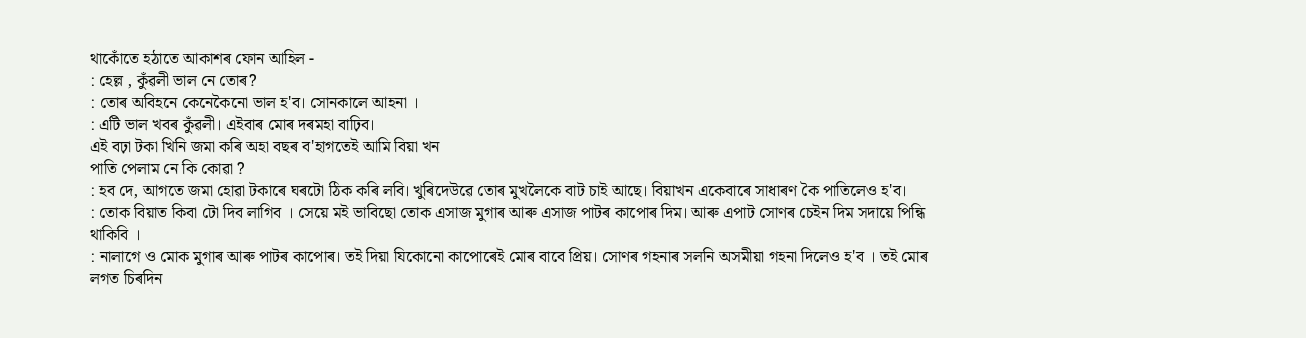থাকোঁতে হঠাতে আকাশৰ ফোন আহিল -
: হেল্ল , কুঁৱলী ভাল নে তোৰ?
: তোৰ অবিহনে কেনেকৈনো ভাল হ'ব। সোনকালে আহনা ।
: এটি ভাল খবৰ কুঁৱলী। এইবাৰ মোৰ দৰমহা বাঢ়িব।
এই বঢ়া টকা খিনি জমা কৰি অহা বছৰ ব'হাগতেই আমি বিয়া খন
পাতি পেলাম নে কি কোৱা ?
: হব দে, আগতে জমা হোৱা টকাৰে ঘৰটো ঠিক কৰি লবি। খুৰিদেউৱে তোৰ মুখলৈকে বাট চাই আছে। বিয়াখন একেবাৰে সাধাৰণ কৈ পাতিলেও হ'ব।
: তোক বিয়াত কিবা টো দিব লাগিব । সেয়ে মই ভাবিছো তোক এসাজ মুগাৰ আৰু এসাজ পাটৰ কাপোৰ দিম। আৰু এপাট সোণৰ চেইন দিম সদায়ে পিন্ধি থাকিবি ।
: নালাগে ও মোক মুগাৰ আৰু পাটৰ কাপোৰ। তই দিয়া যিকোনো কাপোৰেই মোৰ বাবে প্ৰিয়। সোণৰ গহনাৰ সলনি অসমীয়া গহনা দিলেও হ'ব । তই মোৰ লগত চিৰদিন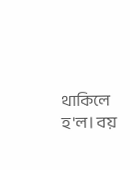থাকিলে হ'ল। বয়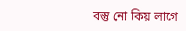বস্তু নো কিয় লাগে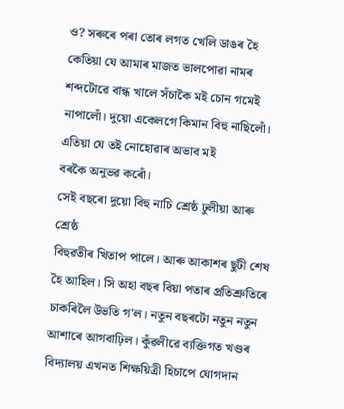ও? সৰুৰে পৰা তোৰ লগত খেলি ডাঙৰ হৈ কেতিয়া যে আমাৰ মাজত ভালপোৱা নামৰ
শব্দটোৱে বান্ধ খালে সঁচাকৈ মই চোন গমেই নাপালোঁ। দুয়ো একেলগে কিমান বিহু নাছিলোঁ। এতিয়া যে তই নোহোৱাৰ অভাব মই
বৰকৈ অনুভৱ কৰোঁ।
সেই বছৰো দুয়ো বিহু নাচি শ্ৰেষ্ঠ ঢুলীয়া আৰু শ্ৰেষ্ঠ
বিহুৱতীৰ খিতাপ পালে। আৰু আকাশৰ ছুটী শেষ হৈ আহিল। সি অহা বছৰ বিয়া পতাৰ প্ৰতিশ্ৰুতিৰে চাকৰিলৈ উভতি গ'ল। নতুন বছৰটো নতুন নতুন আশাৰে আগবাঢ়িল। কুঁৱলীৱে ব্যক্তিগত খণ্ডৰ বিদ্যালয় এখনত শিক্ষয়িত্ৰী হিচাপে যোগদান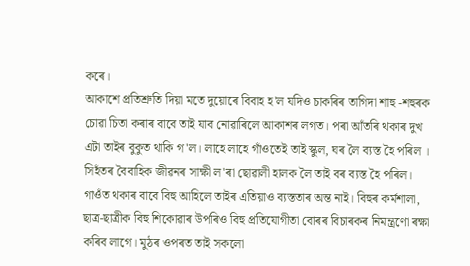কৰে।
আকাশে প্ৰতিশ্ৰুতি দিয়া মতে দুয়োৰে বিবাহ হ'ল যদিও চাকৰিৰ তাগিদা শাহু -শহুৰক চোৱা চিতা কৰাৰ বাবে তাই যাব নোৱাৰিলে আকাশৰ লগত। পৰা আঁতৰি থকাৰ দুখ এটা তাইৰ বুকুত থাকি গ'ল। লাহে লাহে গাঁওতেই তাই স্কুল, ঘৰ লৈ ব্যস্ত হৈ পৰিল । সিহঁতৰ বৈবাহিক জীৱনৰ সাক্ষী ল'ৰা ছোৱালী হালক লৈ তাই বৰ ব্যস্ত হৈ পৰিল। গাওঁত থকাৰ বাবে বিহু আহিলে তাইৰ এতিয়াও ব্যস্ততাৰ অন্ত নাই। বিহুৰ কৰ্মশালা, ছাত্ৰ-ছাত্ৰীক বিহু শিকোৱাৰ উপৰিও বিহু প্ৰতিযোগীতা বোৰৰ বিচাৰকৰ নিমন্ত্ৰণো ৰক্ষা কৰিব লাগে। মুঠৰ ওপৰত তাই সকলো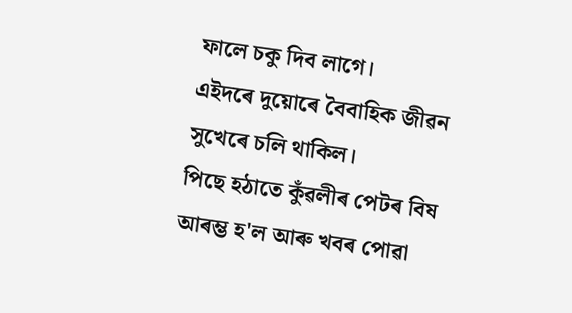ফালে চকু দিব লাগে।
এইদৰে দুয়োৰে বৈবাহিক জীৱন সুখেৰে চলি থাকিল।
পিছে হঠাতে কুঁৱলীৰ পেটৰ বিষ আৰম্ভ হ'ল আৰু খবৰ পোৱা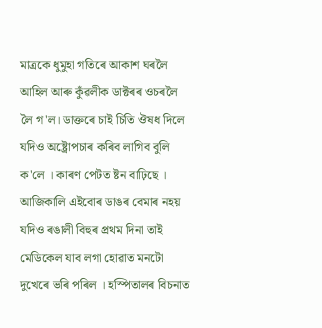মাত্ৰকে ধুমুহা গতিৰে আকাশ ঘৰলৈ আহিল আৰু কুঁৱলীক ডাক্টৰৰ ওচৰলৈ লৈ গ'ল। ডাক্তৰে চাই চিতি ঔষধ দিলে যদিও অষ্ট্ৰোপচাৰ কৰিব লাগিব বুলি ক'লে । কাৰণ পেটত ষ্টন বাঢ়িছে । আজিকালি এইবোৰ ডাঙৰ বেমাৰ নহয় যদিও ৰঙালী বিহুৰ প্ৰথম দিনা তাই মেডিকেল যাব লগা হোৱাত মনটো দুখেৰে ভৰি পৰিল । হস্পিতালৰ বিচনাত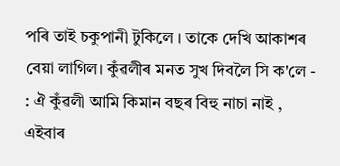পৰি তাই চকুপানী টুকিলে । তাকে দেখি আকাশৰ বেয়া লাগিল। কুঁৱলীৰ মনত সুখ দিবলৈ সি ক'লে -
: ঐ কুঁৱলী আমি কিমান বছৰ বিহু নাচা নাই , এইবাৰ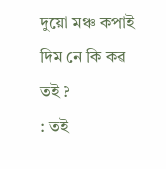দুয়ো মঞ্চ কপাই দিম নে কি কৱ তই ?
: তই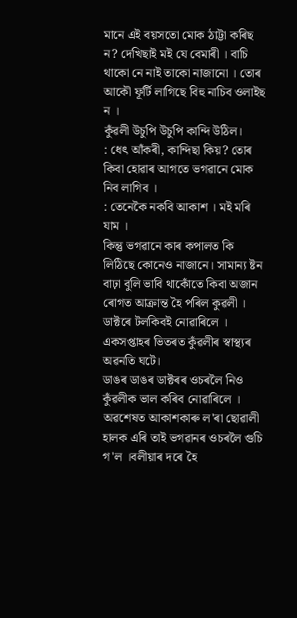মানে এই বয়সতো মোক ঠাট্টা কৰিছ ন? দেখিছাই মই যে বেমাৰী । বাচি থাকো নে নাই তাকো নাজানো । তোৰ আকৌ ফূৰ্টি লাগিছে বিহু নাচিব ওলাইছ ন ।
কুঁৱলী উচুপি উচুপি কান্দি উঠিল।
: ধেৎ আঁকৰী, কান্দিছা কিয়? তোৰ কিবা হোৱাৰ আগতে ভগৱানে মোক নিব লাগিব ।
: তেনেকৈ নকবি আকাশ । মই মৰি যাম ।
কিন্তু ভগৱানে কাৰ কপালত কি লিঠিছে কোনেও নাজানে। সামান্য ষ্টন বাঢ়া বুলি ভাবি থাকোঁতে কিবা অজান ৰোগত আক্ৰান্ত হৈ পৰিল কুৱলী । ডাক্টৰে টলকিবই নোৱাৰিলে ।
একসপ্তাহৰ ভিতৰত কুঁৱলীৰ স্বাস্থ্যৰ অৱনতি ঘটে।
ডাঙৰ ডাঙৰ ডাক্টৰৰ ওচৰলৈ নিও কুঁৱলীক ভাল কৰিব নোৱাৰিলে ।
অৱশেষত আকাশকাৰু ল'ৰা ছোৱালী হালক এৰি তাই ভগৱানৰ ওচৰলৈ গুচি গ'ল ।বলীয়াৰ দৰে হৈ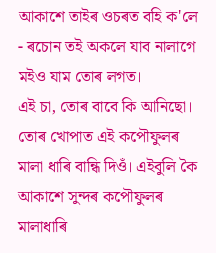আকাশে তাইৰ ওচৰত বহি ক'লে - ৰচোন তই অকলে যাব নালাগে মইও যাম তোৰ লগত।
এই চা, তোৰ বাবে কি আনিছো। তোৰ খোপাত এই কপৌফুলৰ মালা ধাৰি বান্ধি দিওঁ। এইবুলি কৈ আকাশে সুন্দৰ কপৌফুলৰ মালাধাৰি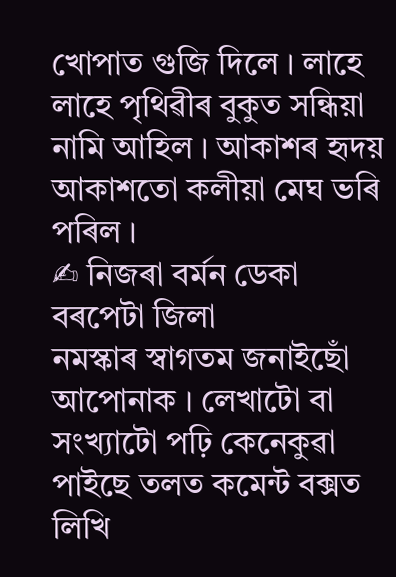খোপাত গুজি দিলে । লাহে লাহে পৃথিৱীৰ বুকুত সন্ধিয়া নামি আহিল । আকাশৰ হৃদয় আকাশতো কলীয়া মেঘ ভৰি পৰিল ।
✍ নিজৰা বৰ্মন ডেকা
বৰপেটা জিলা
নমস্কাৰ স্বাগতম জনাইছোঁ আপোনাক । লেখাটো বা সংখ্যাটো পঢ়ি কেনেকুৱা পাইছে তলত কমেন্ট বক্সত লিখি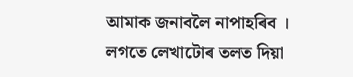আমাক জনাবলৈ নাপাহৰিব । লগতে লেখাটোৰ তলত দিয়া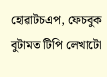হোৱাটচএপ, ফেচবুক বুটামত টিপি লেখাটো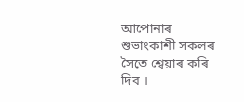আপোনাৰ শুভাংকাশী সকলৰ সৈতে শ্বেয়াৰ কৰি দিব ।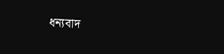ধন্যবাদ